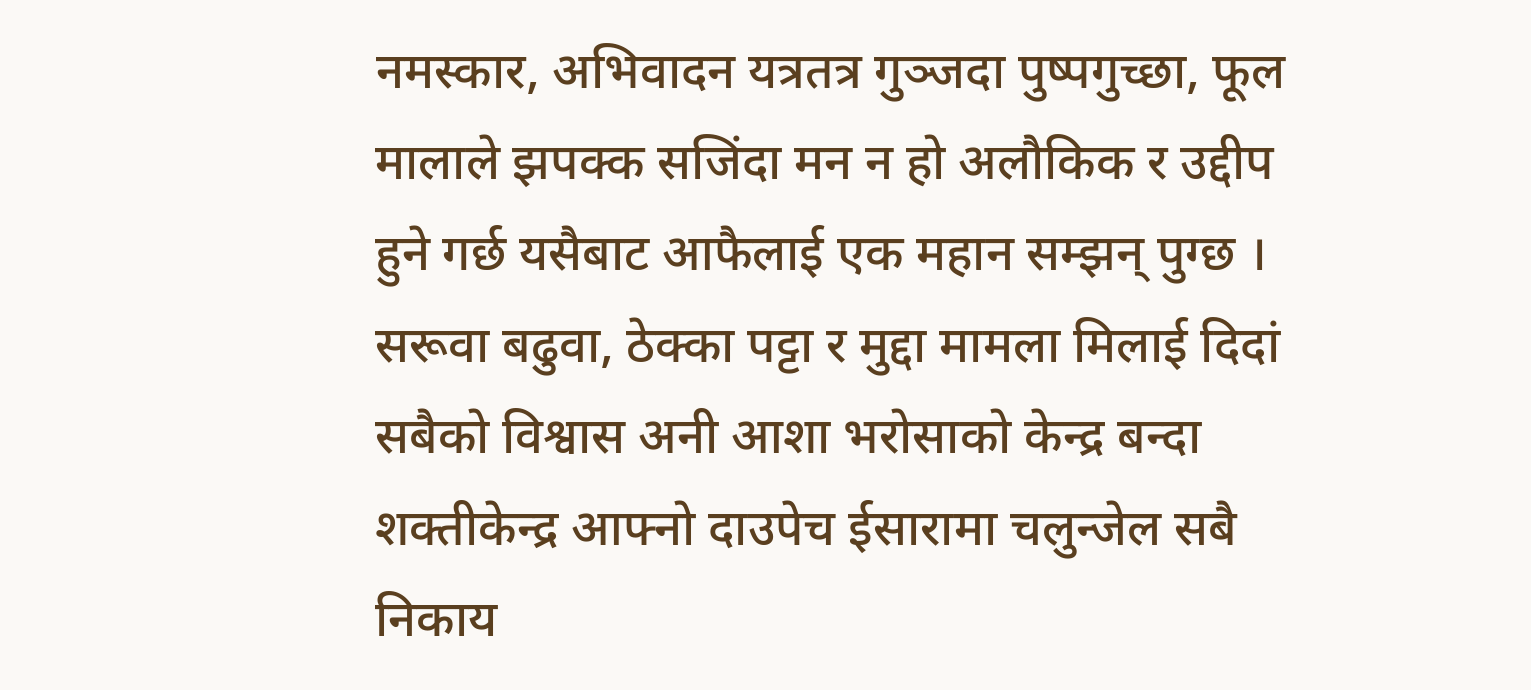नमस्कार, अभिवादन यत्रतत्र गुञ्जदा पुष्पगुच्छा, फूल मालाले झपक्क सजिंदा मन न हो अलौकिक र उद्दीप हुने गर्छ यसैबाट आफैलाई एक महान सम्झन् पुग्छ । सरूवा बढुवा, ठेक्का पट्टा र मुद्दा मामला मिलाई दिदां सबैको विश्वास अनी आशा भरोसाको केन्द्र बन्दा शक्तीकेन्द्र आफ्नो दाउपेच ईसारामा चलुन्जेल सबै निकाय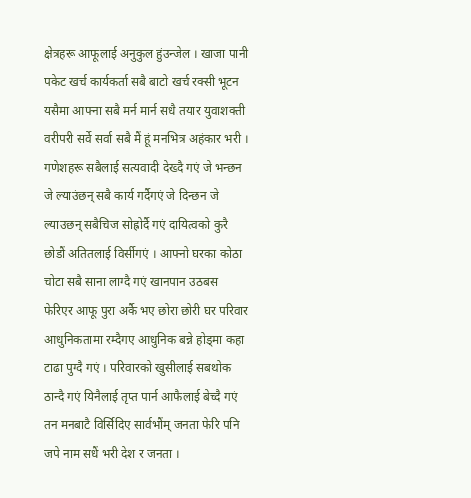क्षेत्रहरू आफूलाई अनुकुल हुंउन्जेल । खाजा पानी पकेट खर्च कार्यकर्ता सबै बाटो खर्च रक्सी भूटन यसैमा आफ्ना सबै मर्न मार्न सधै तयार युवाशक्ती वरीपरी सर्वे सर्वा सबै मैं हूं मनभित्र अहंकार भरी । गणेशहरू सबैलाई सत्यवादी देख्दै गएं जे भन्छन जे ल्याउंछन् सबै कार्य गर्दैगएं जे दिन्छन जे ल्याउछन् सबैचिज सोह्रोर्दै गएं दायित्वको कुरै छोडौं अतितलाई विर्सीगएं । आफ्नो घरका कोठा चोटा सबै साना लाग्दै गएं खानपान उठबस फेरिएर आफू पुरा अर्कै भए छोरा छोरी घर परिवार आधुनिकतामा रम्दैगए आधुनिक बन्ने होड्मा कहा टाढा पुग्दै गएं । परिवारको खुसीलाई सबथोक ठान्दै गएं यिनैलाई तृप्त पार्न आफैलाई बेच्दै गएं तन मनबाटै विर्सिदिए सार्वभौंम् जनता फेरि पनि जपे नाम सधैं भरी देश र जनता ।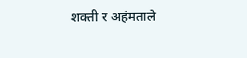शक्ती र अहंमताले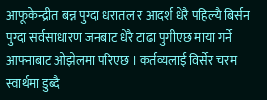आफूकेन्द्रीत बन्न पुग्दा धरातल र आदर्श धेरै पहिल्यै बिर्सन पुग्दा सर्वसाधारण जनबाट धेरै टाढा पुगीएछ माया गर्ने आफ्नाबाट ओझेलमा परिएछ । कर्तव्यलाई विर्सेर चरम स्वार्थमा डुब्दै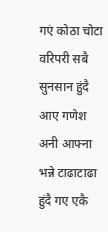गएं कोठा चोटा वरिपरी सबै सुनसान हुंदै आए गणेश अनी आफ्ना भन्ने टाढाटाढा हुंदै गए एकै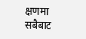क्षणमा सबैबाट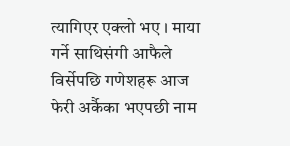त्यागिएर एक्लो भए । माया गर्ने साथिसंगी आफैले विर्सेपछि गणेशहरू आज फेरी अर्कैका भएपछी नाम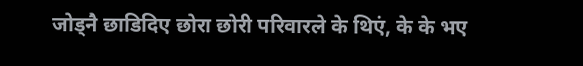जोड्नै छाडिदिए छोरा छोरी परिवारले के थिएं, के के भए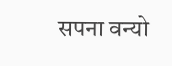सपना वन्यो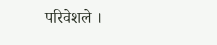परिवेशले ।